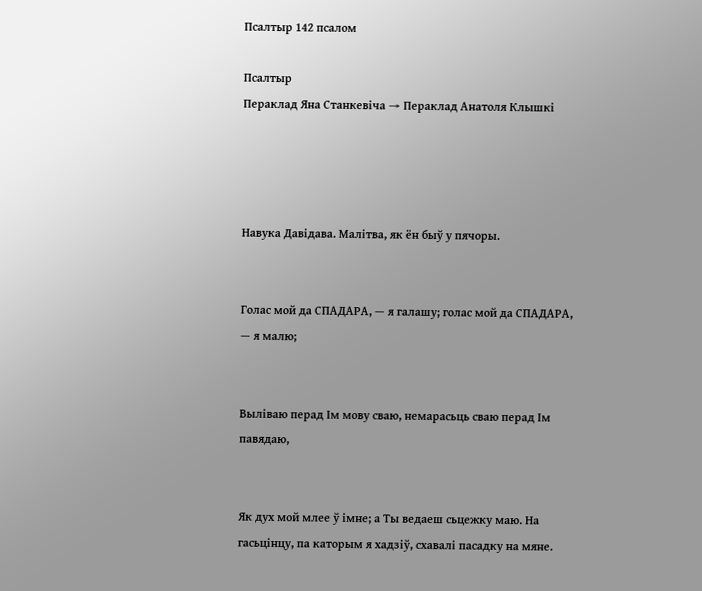Псалтыр 142 псалом

Псалтыр
Пераклад Яна Станкевіча → Пераклад Анатоля Клышкi




Навука Давідава. Малітва, як ён быў у пячоры.


Голас мой да СПАДАРА, — я галашу; голас мой да СПАДАРА, — я малю;


Выліваю перад Ім мову сваю, немарасьць сваю перад Ім павядаю,


Як дух мой млее ў імне; а Ты ведаеш сьцежку маю. На гасьцінцу, па каторым я хадзіў, схавалі пасадку на мяне.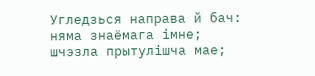Угледзься направа й бач: няма знаёмага імне; шчэзла прытулішча мае;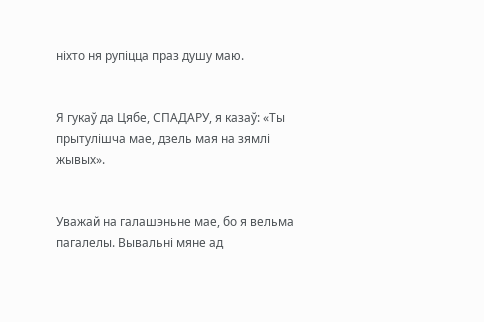ніхто ня рупіцца праз душу маю.


Я гукаў да Цябе, СПАДАРУ, я казаў: «Ты прытулішча мае, дзель мая на зямлі жывых».


Уважай на галашэньне мае, бо я вельма пагалелы. Вывальні мяне ад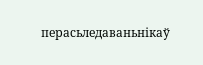перасьледаваньнікаў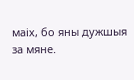маіх, бо яны дужшыя за мяне.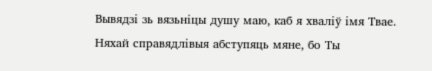Вывядзі зь вязьніцы душу маю, каб я хваліў імя Твае. Няхай справядлівыя абступяць мяне, бо Ты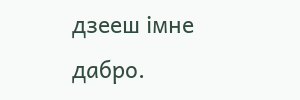дзееш імне дабро.